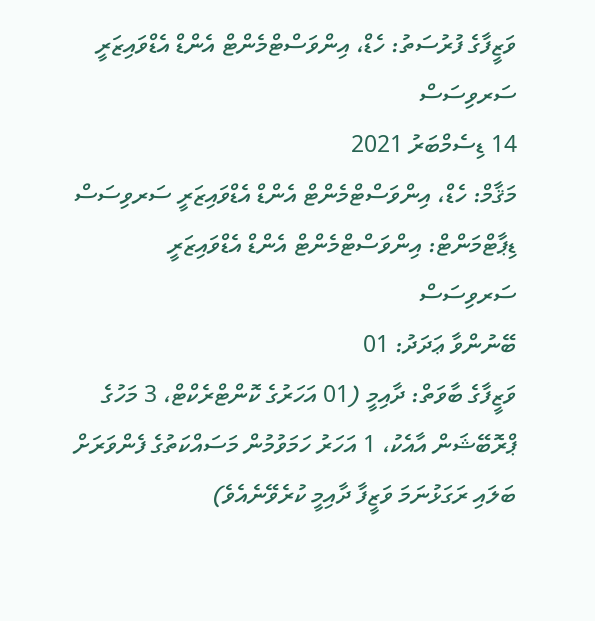ވަޒީފާގެ ފުރުސަތު: ހެޑް، އިންވަސްޓްމެންޓް އެންޑް އެޑްވައިޒަރީ ސަރވިސަސް
14 ޑިސެމްބަރު 2021
މަޤާމް: ހެޑް، އިންވަސްޓްމެންޓް އެންޑް އެޑްވައިޒަރީ ސަރވިސަސް
ޑިޕާޓްމަންޓް: އިންވަސްޓްމެންޓް އެންޑް އެޑްވައިޒަރީ ސަރވިސަސް
ބޭނުންވާ ޢަދަދު: 01
ވަޒީފާގެ ބާވަތް: ދާއިމީ (01 އަހަރުގެ ކޮންޓްރެކްޓް، 3 މަހުގެ ޕްރޮބޭޝަން އާއެކު، 1 އަހަރު ހަމަވުމުން މަސައްކަތުގެ ފެންވަރަށް ބަލައި ރަގަޅުނަމަ ވަޒީފާ ދާއިމީ ކުރެވޭނެއެވެ)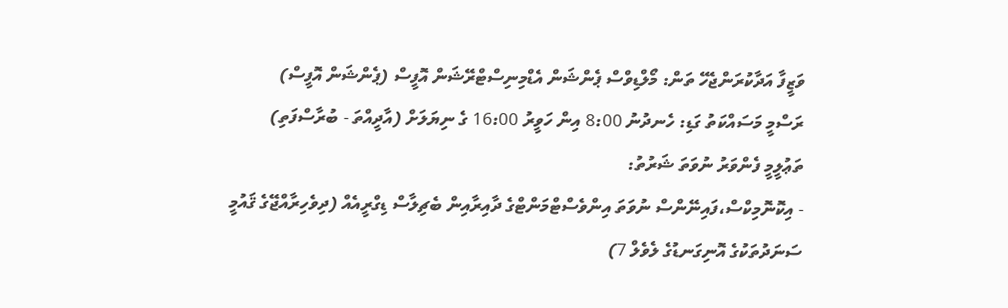ވަޒީފާ އަދާކުރަންޖެހޭ ތަން: މޯލްޑިވްސް ޕެންޝަން އެޑްމިނިސްޓްރޭޝަން އޮފީސް (ޕެންޝަން އޮފީސް)
ރަސްމީ މަސައްކަތު ގަޑި: ހެނދުނު 8:00 އިން ހަވީރު 16:00 ގެ ނިޔަލަށް (އާދީއްތަ - ބުރާސްފަތި)
ތަޢުލީމީ ފެންވަރު ނުވަތަ ޝަރުތު:
- އިކޮނޮމިކްސް،ފައިނޭންސް ނުވަތަ އިންވެސްޓްމަންޓްގެ ދާއިރާއިން ބެޗިލާސް ޑިގްރީއެއް (ދިވެހިރާއްޖޭގެ ޤައުމީ ސަނަދުތަކުގެ އޮނިގަނޑުގެ ލެވެލް 7)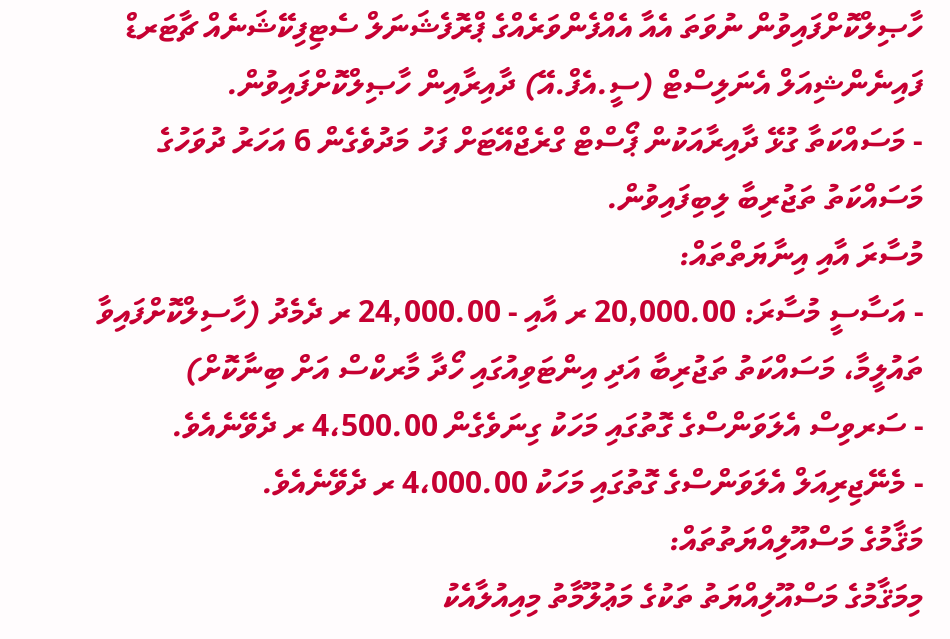ހާޞިލްކޮށްފައިވުން ނުވަތަ އެއާ އެއްފެންވަރެއްގެ ޕްރޮފެޝަނަލް ސެޓިފިކޭޝަނެއް ޗާޓަރޑް ފައިނެންޝިއަލް އެނަލިސްޓް (ސީ.އެފް.އޭ) ދާއިރާއިން ހާޞިލްކޮށްފައިވުން.
- މަސައްކަތާ ގުޅޭ ދާއިރާއަކުން ޕޯސްޓް ގްރެޖްއޭޓަށް ފަހު މަދުވެގެން 6 އަހަރު ދުވަހުގެ މަސައްކަތު ތަޖުރިބާ ލިބިފައިވުން.
މުސާރަ އާއި އިނާޔަތްތައް:
- އަސާސީ މުސާރަ: 20,000.00 ރ އާއި - 24,000.00 ރ ދެމެދު (ހާސިލްކޮށްފައިވާ ތައުލީމާ، މަސައްކަތު ތަޖުރިބާ އަދި އިންޓަވިއުގައި ހޯދާ މާރކްސް އަށް ބިނާކޮށް)
- ސަރވިސް އެލަވަންސްގެ ގޮތުގައި މަހަކު ގިނަވެގެން 4،500.00 ރ ދެވޭނެއެވެ.
- މެނޭޖިރިއަލް އެލަވަންސްގެ ގޮތުގައި މަހަކު 4،000.00 ރ ދެވޭނެއެވެ.
މަޤާމުގެ މަސްއޫލިއްޔަތުތައް:
މިމަޤާމުގެ މަސްއޫލިއްޔަތު ތަކުގެ މަޢުލޫމާތު މިއިއުލާއެކު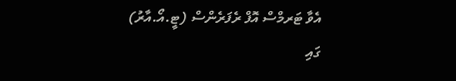އެވާ ޓަރމްސް އޮފް ރެފަރެންސް (ޓީ.އޯ.އާރު) ގައި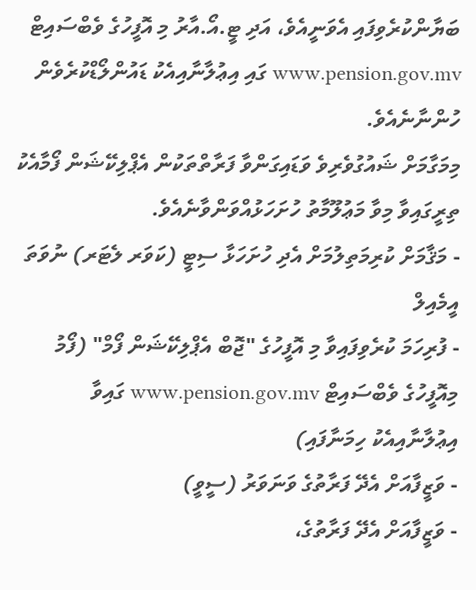ބަޔާންކުރެވިފައި އެވަނީއެވެ، އަދި ޓީ.އޯ.އާރު މި އޮފީހުގެ ވެބްސައިޓް www.pension.gov.mv ގައި އިޢުލާނާއިއެކު ޑައުންލޯޑްކުރެވެން ހުންނާނެއެވެ.
މިމަގާމަށް ޝައުގުވެރިވެ ވަޑައިގަންވާ ފަރާތްތަކުން އެޕްލިކޭޝަން ފޯމާއެކު ތިރީގައިވާ މިވާ މަޢުލޫމާތު ހުށަހަޅުއްވަންވާނެއެވެ.
- މަޤާމަށް ކުރިމަތިލުމަށް އެދި ހުށަހަޅާ ސިޓީ (ކަވަރ ލެޓަރ) ނުވަތަ އީމެއިލް
- ފުރިހަމަ ކުރެވިފައިވާ މި އޮފީހުގެ "ޖޮބް އެޕްލިކޭޝަން ފޯމް" (ފޯމު މިއޮފީހުގެ ވެބްސައިޓް www.pension.gov.mv ގައިވާ އިޢުލާނާއިއެކު ހިމަނާފައި)
- ވަޒީފާއަށް އެދޭ ފަރާތުގެ ވަނަވަރު (ސީވީ)
- ވަޒީފާއަށް އެދޭ ފަރާތުގެ،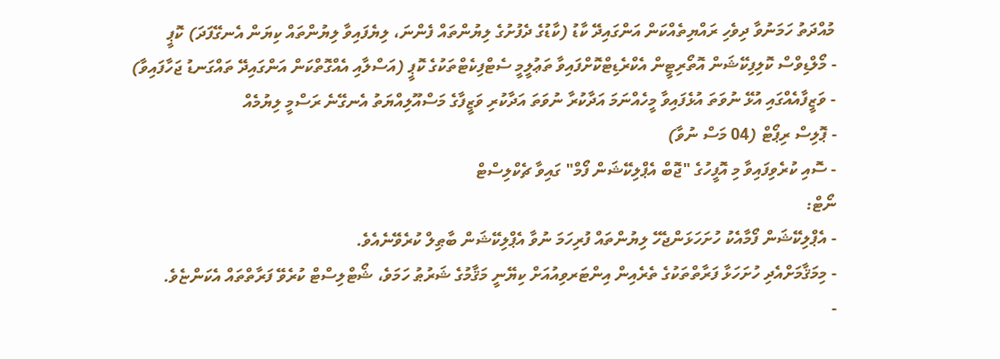މުއްދަތު ހަމަނުވާ ދިވެހި ރައްޔިތެއްކަން އަންގައިދޭ ކާޑު (ކާޑުގެ ދެފުށުގެ ލިޔުންތައް ފެންނަ، ލިޔެފައިވާ ލިޔުންތައް ކިޔަން އެނގޭފަދަ) ކޮޕީ
- މޯލްޑިވްސް ކޮލިފިކޭޝަން އޮތޯރިޓީން އެކްރެޑިޓްކޮށްފައިވާ ތަޢުލީމީ ސެޓްފިކެޓްތަކުގެ ކޮޕީ (އަސްލާއި އެއްގޮތްކަން އަންގައިދޭ ތައްގަނޑު ޖަހާފައިވާ)
- ވަޒީފާއެއްގައި އުޅޭ ނުވަތަ އުޅެފައިވާ މީހެއްނަމަ އަދާކުރާ ނުވަތަ އަދާކުރި ވަޒީފާގެ މަސްއޫލިއްޔަތު އެނގޭނެ ރަސްމީ ލިޔުމެއް
- ޕޮލިސް ރިޕޯޓް (04 މަސް ނުވާ)
- ސޮއި ކުރެވިފައިވާ މި އޮފީހުގެ "ޖޮބް އެޕްލިކޭޝަން ފޯމް" ގައިވާ ޗެކްލިސްޓް
ނޯޓް:
- އެޕްލިކޭޝަން ފޯމާއެކު ހުށަހަޅަންޖެހޭ ލިޔުންތައް ފުރިހަމަ ނުވާ އެޕްލިކޭޝަން ބާޠިލް ކުރެވޭނެއެވެ.
- މިމަޤާމަށްއެދި ހުށަހަޅާ ފަރާތްތަކުގެ ތެރެއިން އިންޓަރވިއުއަށް ކިޔޭނީ މަޤާމުގެ ޝަރުޠު ހަމަވެ، ޝޯޓްލިސްޓް ކުރެވޭ ފަރާތްތައް އެކަންޏެވެ.
-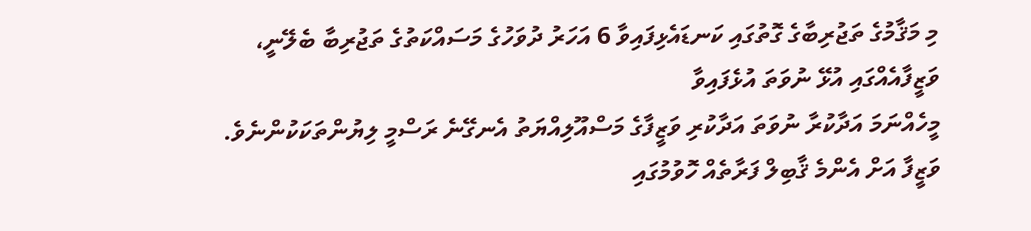މި މަޤާމުގެ ތަޖުރިބާގެ ގޮތުގައި ކަނޑައެޅިފައިވާ 6 އަހަރު ދުވަހުގެ މަސައްކަތުގެ ތަޖުރިބާ ބެލޭނީ، ވަޒީފާއެއްގައި އުޅޭ ނުވަތަ އުޅެފައިވާ
މީހެއްނަމަ އަދާކުރާ ނުވަތަ އަދާކުރި ވަޒީފާގެ މަސްއޫލިއްޔަތު އެނގޭނެ ރަސްމީ ލިޔުންތަކަކުންނެވެ.
ވަޒީފާ އަށް އެންމެ ޤާބިލް ފަރާތެއް ހޮވުމުގައި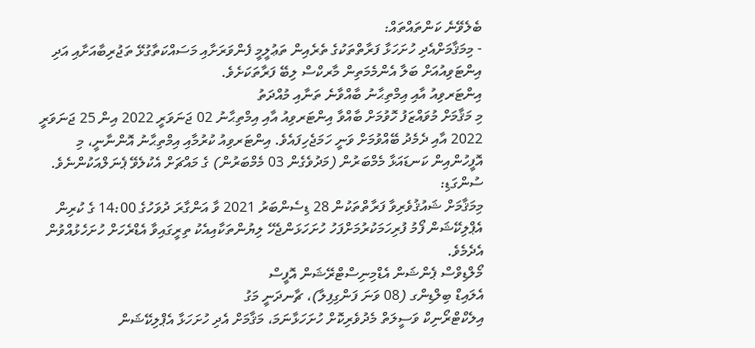ބެލެވޭނެ ކަންތައްތައް:
- މިމަޤާމަށްއެދި ހުށަހަޅާ ފަރާތްތަކުގެ ތެރެއިން ތަޢުލީމީ ފެންވަރަށާއި މަސައްކަތާގުޅޭ ތަޖުރިބާއަށާއި އަދި އިންޓަވިއުއަށް ބަލާ އެންމެމަތިން މާރކްސް ލިބޭ ފަރާތަކަށެވެ.
އިންޓަރވިއު އާއި އިމްތިޙާނު ބާއްވާނެ ތަނާއި މުއްދަތު
މި މަޤާމަށް މުވައްޒަފު ހޮވުމަށް ބާއްވާ އިންޓަރވިއު އާއި އިމްތިޙާނު 02 ޖަނަވަރީ 2022 އިން 25 ޖަނަވަރީ 2022 އާއި ދެމެދު ބޭއްވުމަށް ވަނީ ހަމަޖެހިފައެވެ. އިންޓަރވިއު ކުރުމާއި އިމްތިޙާނު އޮންނާނީ، މި އޮފީހުންއިން ކަނޑައަޅާ މެމްބަރުން (މަދުވެގެން 03 މެމްބަރުން) ގެ މައްޗަށް އެކުލެވޭ ޕެނަލްއަކުންނެވެ.
ސުންގަޑި:
މިމަޤާމަށް ޝައުޤުވެރިވާ ފަރާތްތަކުން 28 ޑިސެންބަރު 2021 ވާ އަންގާރަ ދުވަހުގެ 14:00 ގެ ކުރިން އެޕްލިކޭޝަން ފޯމު ފުރިހަމަކުރުމަށްފަހު ހުށަހަޅަންޖެހޭ ލިޔުންތަކާއިއެކު ތިރީގައިވާ އެޑްރެހަށް ހުށަހެޅުއްވުން އެދެމެވެ.
މޯލްޑިވްސް ޕެންޝަން އެޑްމިނިސްޓްރޭޝަން އޮފީސް
އެލައިޑް ބިލްޑިންގ (08 ވަނަ ފަންގިފިލާ)، ޗާނދަނީ މަގު
އިލެކްޓްރޯނިކް ވަސީލަތް މެދުވެރިކޮށް ހުށަހަޅާނަމަ، މަޤާމަށް އެދި ހުށަހަޅާ އެޕްލިކޭޝަން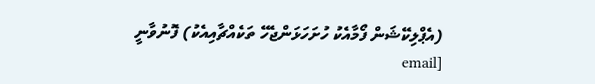(އެޕްލިކޭޝަން ފޯމާއެކު ހުށަހަޅަންޖެހޭ ތަކެއްޗާއިއެކު) ފޮނުވާނީ [email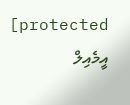protected] އީމެއިލް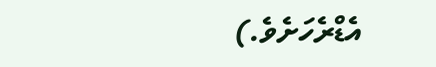އެޑްރެހަށެވެ.)